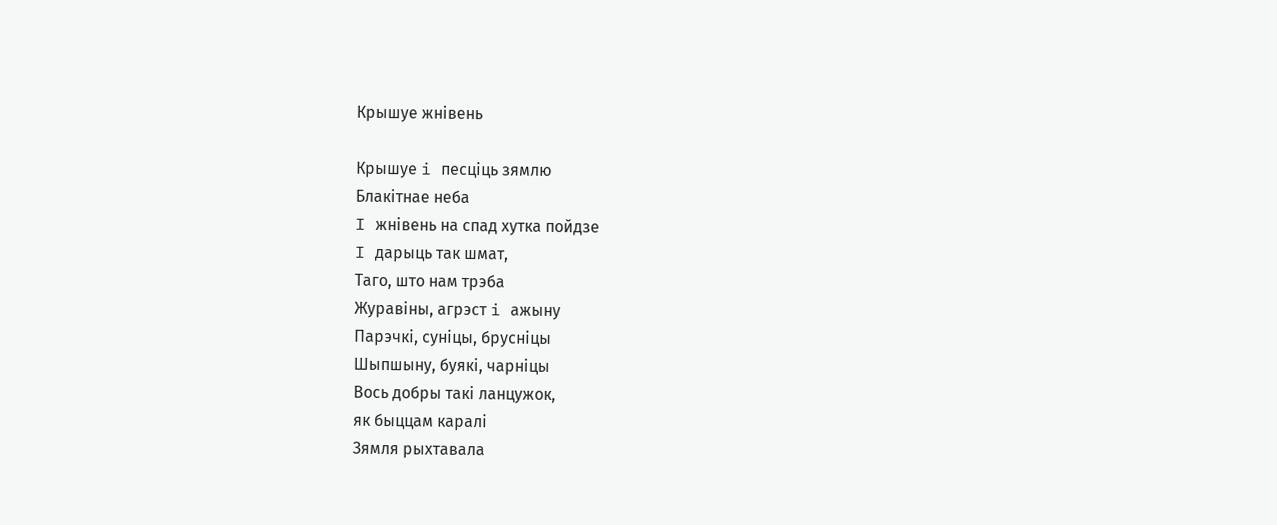Крышуе жнiвень

Крышуе i песцiць зямлю
Блакiтнае неба
I жнiвень на спад хутка пойдзе
I дарыць так шмат,
Таго, што нам трэба
Журавiны, агрэст i ажыну
Парэчкi, сунiцы, бруснiцы
Шыпшыну, буякi, чарнiцы
Вось добры такi ланцужок,
як быццам каралi
Зямля рыхтавала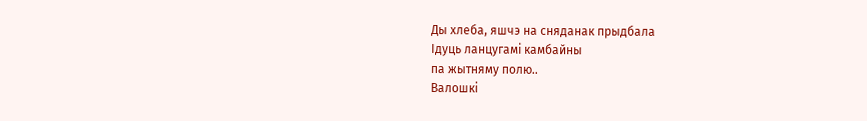Ды хлеба, яшчэ на сняданак прыдбала
Iдуць ланцугамi камбайны
па жытняму полю..
Валошкi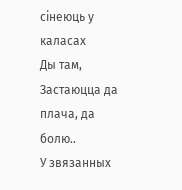сiнеюць у каласах
Ды там,
Застаюцца да плача, да болю..
У звязанных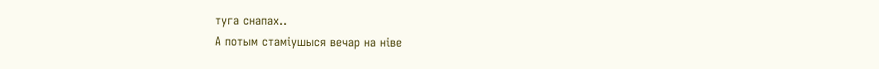туга снапах..
А потым стамiушыся вечар на нiве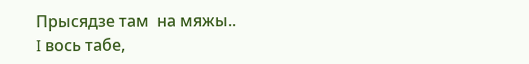Прысядзе там  на мяжы..
I вось табе,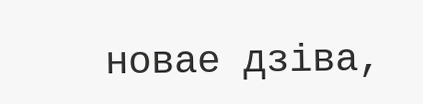новае дзiва,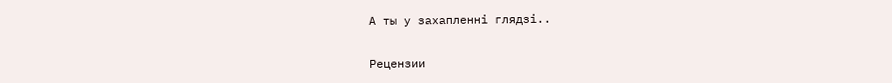А ты у захапленнi глядзi..


Рецензии